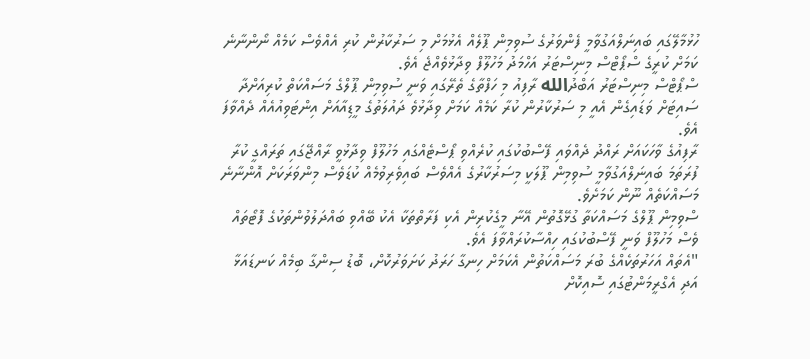ހުޅުމާލޭގައި ބައިނަލްއަގުވާމީ ފެންވަރުގެ ސުވިމިން ޕޫލެއް އެޅުމަށް މި ސަރުކާރުން ކުރި އެއްވެސް ކަމެއް ނޯންނާނެ ކަމަށް ކުރީގެ ސްޕޯޓްސް މިނިސްޓަރު އަހްމަދު މަހުލޫފް ވިދާޅުވެއްޖެ އެވެ.
ސްޕޯޓްސް މިނިސްޓަރު އަބްދުالله ރާފިއު މި ހަފްތާގެ ތެރޭގައި ވަނީ ސުވިމިން ޕޫލްގެ މަސައްކަތް ކުރިއަށްދާ ސައިޓަށް ވަޑައިގެން އެއީ މި ސަރުކާރުން ކުރާ ކަމެއް ކަމަށް ވިދާޅުވެ ދައުލަތުގެ މީޑިއާއަށް އިންޓަވިއުއެއް ދެއްވާފަ އެވެ.
ރާފިއުގެ ވާހަކައަށް ރައްދު ދެއްވައި ފޭސްބުކުގައި ކުރެއްވި ޕޯސްޓެއްގައި މަހުލޫފް ވިދާޅުވީ ރާއްޖޭގައި ތަރައްގީ ކުރާ ފުރަތަމަ ބައިނަލްއަގުވާމީ ސުވިމިން ޕޫލަކީ މިސަރުކާރުގެ އެއްވެސް ބައިވެރިވުމެއް ކުޑަވެސް މިންވަރަކަށް އޮންނާނެ މަސައްކަތެއް ނޫން ކަމަށެވެ.
ސްވިމިން ޕޫލްގެ މަސައްކަތާ ގުޅޭގޮތުން އޭނާ މީގެކުރިން އެކި ފަރާތްތަކާ އެކު ބޭއްވި ބައްދަލުވުންތަކުގެ ފޮޓޯތައް ވެސް މަހުލޫފް ވަނީ ފޭސްބުކުގައި ހިއްސާކުރައްވާފަ އެވެ.
"އެތައް އަހަރުތަކެއްގެ ބުރަ މަސައްކަތުން އެކަމަށް ހިނގާ ހަރަދު ކަށަވަރުކޮށް، ބޮޑު ސިންގާ ބިމެއް ކަނޑައަޅާ އަދި އެގްރީމަންޓުގައި ސޮއިކޮށް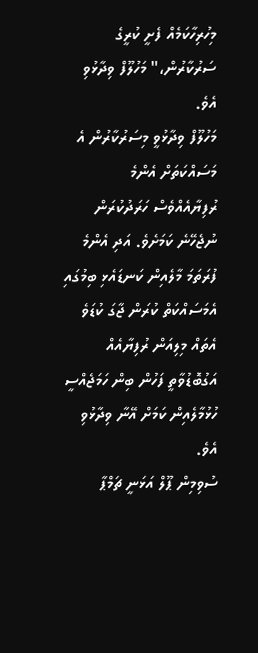މިހުރިހާކަމެއް ފެށީ ކުރީގެ ސަރުކާރުން،" މަހުލޫފް ވިދާޅުވި އެވެ.
މަހުލޫފް ވިދާޅުވީ މިސަރުކާރުން އެ މަސައްކަތަށް އެންމެ ރުފިޔާއެއްވެސް ހަރަދުކުރަން ނުޖެހޭނެ ކަމަށެވެ. އަދި އެންމެ ފުރަތަމަ މާލެއިން ކަނޑައެޅި ބިމުގައި އެމަސައްކަތް ކުރަން ޖާގަ ކުޑަވެ އެތައް މިލިއަން ރުފިޔާއެއް އަގުބޮޑުވާތީ ފަހުން ބިން ހަމަޖެއްސީ ހުޅުމާލެއިން ކަމަށް އޭނާ ވިދާޅުވި އެވެ.
ސުވިމިން ޕޫލް އަޅަނީ ޗަމްޕާ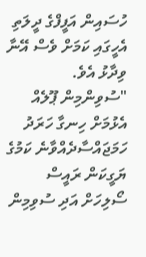ހުސައިން އަފީފްގެ ދީލަތި އެހީގައި ކަމަށް ވެސް އޭނާ ވިދާޅު އެވެ.
"ސުވިންމިން ޕޫލެއް އެޅުމަށް ހިނގާ ހަރަދު ހަމަޖައްސާދެއްވާނެ ކަމުގެ ޔަގީކަން ރައީސް ސޯލިހަށް އަދި ސުވިމިން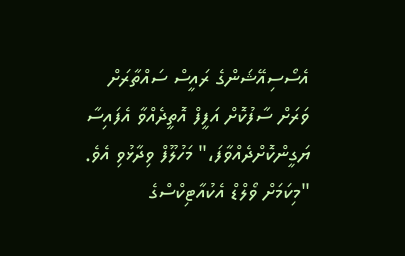އެސޯސިއޭޝަންގެ ރައީސް ސައްތާރަށް ވަރަށް ސާފުކޮށް އަފީފް އޮތީދެއްވާ އެފައިސާ ޔަގީންކޮށްދެއްވާފަ،" މަހުލޫފް ވިދާޅުވި އެވެ.
"މިކަމަށް ވޯލްޑް އެކުއާޓިކްސްގެ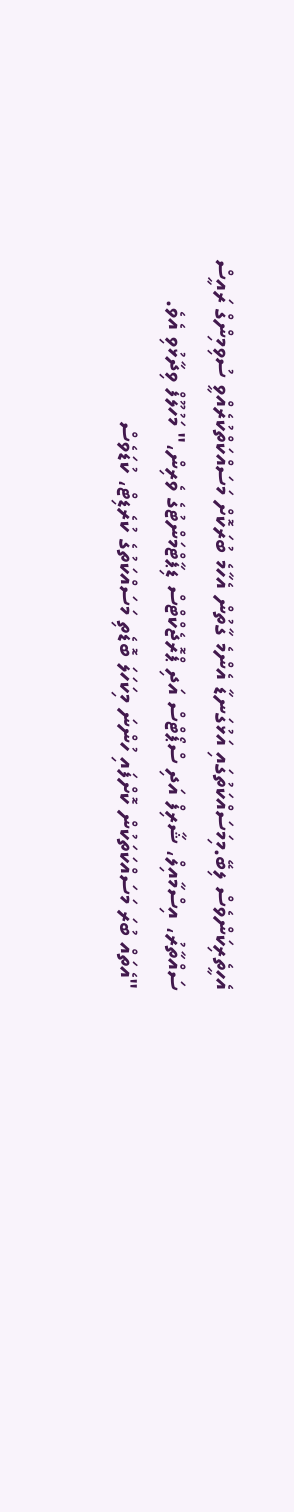އެހީތެރިކަންވެސް ލިބޭ.މިމަސައްކަތުގައި އަޅުގަނޑާ އެންމެ ގާތުން އެހާމެ ބުރަކޮށް މަސައްކަތްކުރެއްވީ ސުވިމިންގް ރައީސް ސައްތާރު، އިސްމާއިލް، ޝާރިފް އަދި ސްޕޯޓްސް އަދި ޕްރޮޖެކްޓްސް ޑިޕާޓްމަންޓުގެ ވެރިން،" މަހުލޫފް ވިދާޅުވި އެވެ.
"އެތައް ބުރަ މަސައްކަތަކުން ކޮށްފައި ހުންނަ މިކަހަލަ ބޮޑެތި މަސައްކަތުގެ ކުރެޑިޓް، ކުޑަވެސް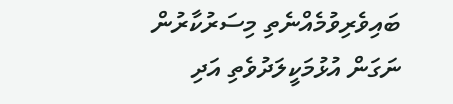ބައިވެރިވުމެއްނެތި މިސަރުކާރުން ނަގަން އުޅުމަކީލަދުވެތި އަދި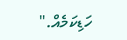ހަޑިކަމެއް."